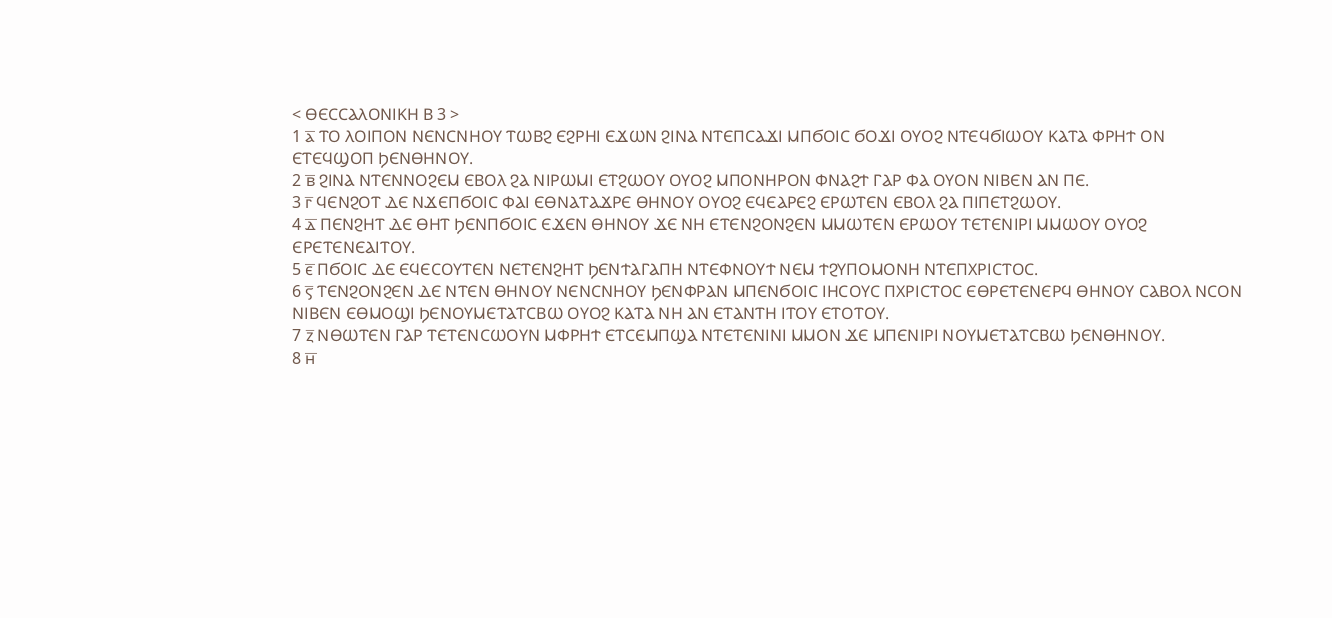< ⲐⲈⲤⲤⲀⲖⲞⲚⲒⲔⲎ Ⲃ 3 >
1 ⲁ̅ ⲦⲞ ⲖⲞⲒⲠⲞⲚ ⲚⲈⲚⲤⲚⲎⲞⲨ ⲦⲰⲂϨ ⲈϨⲢⲎⲒ ⲈϪⲰⲚ ϨⲒⲚⲀ ⲚⲦⲈⲠⲤⲀϪⲒ ⲘⲠϬⲞⲒⲤ ϬⲞϪⲒ ⲞⲨⲞϨ ⲚⲦⲈϤϬⲒⲰⲞⲨ ⲔⲀⲦⲀ ⲪⲢⲎϮ ⲞⲚ ⲈⲦⲈϤϢⲞⲠ ϦⲈⲚⲐⲎⲚⲞⲨ.
2 ⲃ̅ ϨⲒⲚⲀ ⲚⲦⲈⲚⲚⲞϨⲈⲘ ⲈⲂⲞⲖ ϨⲀ ⲚⲒⲢⲰⲘⲒ ⲈⲦϨⲰⲞⲨ ⲞⲨⲞϨ ⲘⲠⲞⲚⲎⲢⲞⲚ ⲪⲚⲀϨϮ ⲄⲀⲢ ⲪⲀ ⲞⲨⲞⲚ ⲚⲒⲂⲈⲚ ⲀⲚ ⲠⲈ.
3 ⲅ̅ ϤⲈⲚϨⲞⲦ ⲆⲈ ⲚϪⲈⲠϬⲞⲒⲤ ⲪⲀⲒ ⲈⲐⲚⲀⲦⲀϪⲢⲈ ⲐⲎⲚⲞⲨ ⲞⲨⲞϨ ⲈϤⲈⲀⲢⲈϨ ⲈⲢⲰⲦⲈⲚ ⲈⲂⲞⲖ ϨⲀ ⲠⲒⲠⲈⲦϨⲰⲞⲨ.
4 ⲇ̅ ⲠⲈⲚϨⲎⲦ ⲆⲈ ⲐⲎⲦ ϦⲈⲚⲠϬⲞⲒⲤ ⲈϪⲈⲚ ⲐⲎⲚⲞⲨ ϪⲈ ⲚⲎ ⲈⲦⲈⲚϨⲞⲚϨⲈⲚ ⲘⲘⲰⲦⲈⲚ ⲈⲢⲰⲞⲨ ⲦⲈⲦⲈⲚⲒⲢⲒ ⲘⲘⲰⲞⲨ ⲞⲨⲞϨ ⲈⲢⲈⲦⲈⲚⲈⲀⲒⲦⲞⲨ.
5 ⲉ̅ ⲠϬⲞⲒⲤ ⲆⲈ ⲈϤⲈⲤⲞⲨⲦⲈⲚ ⲚⲈⲦⲈⲚϨⲎⲦ ϦⲈⲚϮⲀⲄⲀⲠⲎ ⲚⲦⲈⲪⲚⲞⲨϮ ⲚⲈⲘ ϮϨⲨⲠⲞⲘⲞⲚⲎ ⲚⲦⲈⲠⲬⲢⲒⲤⲦⲞⲤ.
6 ⲋ̅ ⲦⲈⲚϨⲞⲚϨⲈⲚ ⲆⲈ ⲚⲦⲈⲚ ⲐⲎⲚⲞⲨ ⲚⲈⲚⲤⲚⲎⲞⲨ ϦⲈⲚⲪⲢⲀⲚ ⲘⲠⲈⲚϬⲞⲒⲤ ⲒⲎⲤⲞⲨⲤ ⲠⲬⲢⲒⲤⲦⲞⲤ ⲈⲐⲢⲈⲦⲈⲚⲈⲢϤ ⲐⲎⲚⲞⲨ ⲤⲀⲂⲞⲖ ⲚⲤⲞⲚ ⲚⲒⲂⲈⲚ ⲈⲐⲘⲞϢⲒ ϦⲈⲚⲞⲨⲘⲈⲦⲀⲦⲤⲂⲰ ⲞⲨⲞϨ ⲔⲀⲦⲀ ⲚⲎ ⲀⲚ ⲈⲦⲀⲚⲦⲎ ⲒⲦⲞⲨ ⲈⲦⲞⲦⲞⲨ.
7 ⲍ̅ ⲚⲐⲰⲦⲈⲚ ⲄⲀⲢ ⲦⲈⲦⲈⲚⲤⲰⲞⲨⲚ ⲘⲪⲢⲎϮ ⲈⲦⲤⲈⲘⲠϢⲀ ⲚⲦⲈⲦⲈⲚⲒⲚⲒ ⲘⲘⲞⲚ ϪⲈ ⲘⲠⲈⲚⲒⲢⲒ ⲚⲞⲨⲘⲈⲦⲀⲦⲤⲂⲰ ϦⲈⲚⲐⲎⲚⲞⲨ.
8 ⲏ̅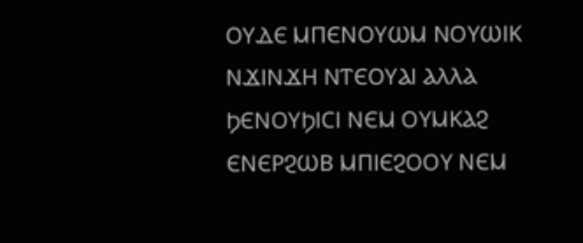ⲞⲨⲆⲈ ⲘⲠⲈⲚⲞⲨⲰⲘ ⲚⲞⲨⲰⲒⲔ ⲚϪⲒⲚϪⲎ ⲚⲦⲈⲞⲨⲀⲒ ⲀⲖⲖⲀ ϦⲈⲚⲞⲨϦⲒⲤⲒ ⲚⲈⲘ ⲞⲨⲘⲔⲀϨ ⲈⲚⲈⲢϨⲰⲂ ⲘⲠⲒⲈϨⲞⲞⲨ ⲚⲈⲘ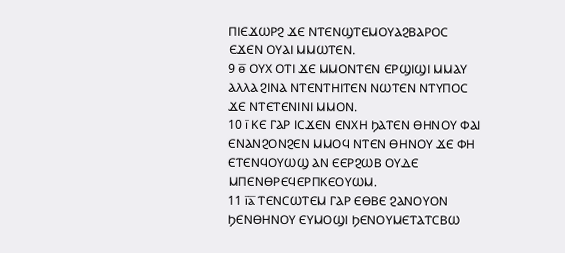ⲠⲒⲈϪⲰⲢϨ ϪⲈ ⲚⲦⲈⲚϢⲦⲈⲘⲞⲨⲀϨⲂⲀⲢⲞⲤ ⲈϪⲈⲚ ⲞⲨⲀⲒ ⲘⲘⲰⲦⲈⲚ.
9 ⲑ̅ ⲞⲨⲬ ⲞⲦⲒ ϪⲈ ⲘⲘⲞⲚⲦⲈⲚ ⲈⲢϢⲒϢⲒ ⲘⲘⲀⲨ ⲀⲖⲖⲀ ϨⲒⲚⲀ ⲚⲦⲈⲚⲦⲎⲒⲦⲈⲚ ⲚⲰⲦⲈⲚ ⲚⲦⲨⲠⲞⲤ ϪⲈ ⲚⲦⲈⲦⲈⲚⲒⲚⲒ ⲘⲘⲞⲚ.
10 ⲓ̅ ⲔⲈ ⲄⲀⲢ ⲒⲤϪⲈⲚ ⲈⲚⲬⲎ ϦⲀⲦⲈⲚ ⲐⲎⲚⲞⲨ ⲪⲀⲒ ⲈⲚⲀⲚϨⲞⲚϨⲈⲚ ⲘⲘⲞϤ ⲚⲦⲈⲚ ⲐⲎⲚⲞⲨ ϪⲈ ⲪⲎ ⲈⲦⲈⲚϤⲞⲨⲰϢ ⲀⲚ ⲈⲈⲢϨⲰⲂ ⲞⲨⲆⲈ ⲘⲠⲈⲚⲐⲢⲈϤⲈⲢⲠⲔⲈⲞⲨⲰⲘ.
11 ⲓ̅ⲁ̅ ⲦⲈⲚⲤⲰⲦⲈⲘ ⲄⲀⲢ ⲈⲐⲂⲈ ϨⲀⲚⲞⲨⲞⲚ ϦⲈⲚⲐⲎⲚⲞⲨ ⲈⲨⲘⲞϢⲒ ϦⲈⲚⲞⲨⲘⲈⲦⲀⲦⲤⲂⲰ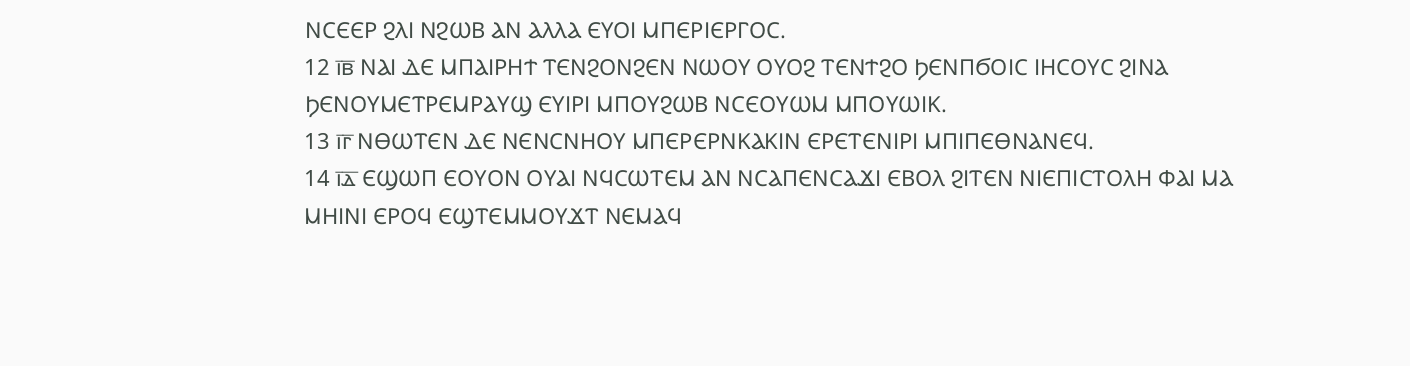ⲚⲤⲈⲈⲢ ϨⲖⲒ ⲚϨⲰⲂ ⲀⲚ ⲀⲖⲖⲀ ⲈⲨⲞⲒ ⲘⲠⲈⲢⲒⲈⲢⲄⲞⲤ.
12 ⲓ̅ⲃ̅ ⲚⲀⲒ ⲆⲈ ⲘⲠⲀⲒⲢⲎϮ ⲦⲈⲚϨⲞⲚϨⲈⲚ ⲚⲰⲞⲨ ⲞⲨⲞϨ ⲦⲈⲚϮϨⲞ ϦⲈⲚⲠϬⲞⲒⲤ ⲒⲎⲤⲞⲨⲤ ϨⲒⲚⲀ ϦⲈⲚⲞⲨⲘⲈⲦⲢⲈⲘⲢⲀⲨϢ ⲈⲨⲒⲢⲒ ⲘⲠⲞⲨϨⲰⲂ ⲚⲤⲈⲞⲨⲰⲘ ⲘⲠⲞⲨⲰⲒⲔ.
13 ⲓ̅ⲅ̅ ⲚⲐⲰⲦⲈⲚ ⲆⲈ ⲚⲈⲚⲤⲚⲎⲞⲨ ⲘⲠⲈⲢⲈⲢⲚⲔⲀⲔⲒⲚ ⲈⲢⲈⲦⲈⲚⲒⲢⲒ ⲘⲠⲒⲠⲈⲐⲚⲀⲚⲈϤ.
14 ⲓ̅ⲇ̅ ⲈϢⲰⲠ ⲈⲞⲨⲞⲚ ⲞⲨⲀⲒ ⲚϤⲤⲰⲦⲈⲘ ⲀⲚ ⲚⲤⲀⲠⲈⲚⲤⲀϪⲒ ⲈⲂⲞⲖ ϨⲒⲦⲈⲚ ⲚⲒⲈⲠⲒⲤⲦⲞⲖⲎ ⲪⲀⲒ ⲘⲀ ⲘⲎⲒⲚⲒ ⲈⲢⲞϤ ⲈϢⲦⲈⲘⲘⲞⲨϪⲦ ⲚⲈⲘⲀϤ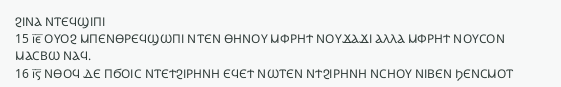ϨⲒⲚⲀ ⲚⲦⲈϤϢⲒⲠⲒ
15 ⲓ̅ⲉ̅ ⲞⲨⲞϨ ⲘⲠⲈⲚⲐⲢⲈϤϢⲰⲠⲒ ⲚⲦⲈⲚ ⲐⲎⲚⲞⲨ ⲘⲪⲢⲎϮ ⲚⲞⲨϪⲀϪⲒ ⲀⲖⲖⲀ ⲘⲪⲢⲎϮ ⲚⲞⲨⲤⲞⲚ ⲘⲀⲤⲂⲰ ⲚⲀϤ.
16 ⲓ̅ⲋ̅ ⲚⲐⲞϤ ⲆⲈ ⲠϬⲞⲒⲤ ⲚⲦⲈϮϨⲒⲢⲎⲚⲎ ⲈϤⲈϮ ⲚⲰⲦⲈⲚ ⲚϮϨⲒⲢⲎⲚⲎ ⲚⲤⲎⲞⲨ ⲚⲒⲂⲈⲚ ϦⲈⲚⲤⲘⲞⲦ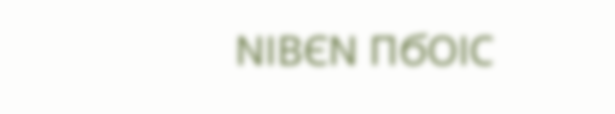ⲚⲒⲂⲈⲚ ⲠϬⲞⲒⲤ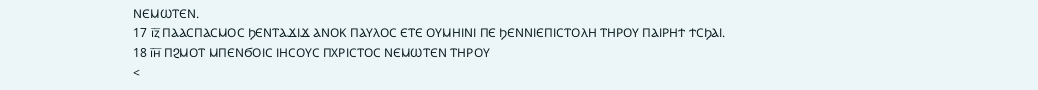ⲚⲈⲘⲰⲦⲈⲚ.
17 ⲓ̅ⲍ̅ ⲠⲀⲀⲤⲠⲀⲤⲘⲞⲤ ϦⲈⲚⲦⲀϪⲒϪ ⲀⲚⲞⲔ ⲠⲀⲨⲖⲞⲤ ⲈⲦⲈ ⲞⲨⲘⲎⲒⲚⲒ ⲠⲈ ϦⲈⲚⲚⲒⲈⲠⲒⲤⲦⲞⲖⲎ ⲦⲎⲢⲞⲨ ⲠⲀⲒⲢⲎϮ ϮⲤϦⲀⲒ.
18 ⲓ̅ⲏ̅ ⲠϨⲘⲞⲦ ⲘⲠⲈⲚϬⲞⲒⲤ ⲒⲎⲤⲞⲨⲤ ⲠⲬⲢⲒⲤⲦⲞⲤ ⲚⲈⲘⲰⲦⲈⲚ ⲦⲎⲢⲞⲨ
<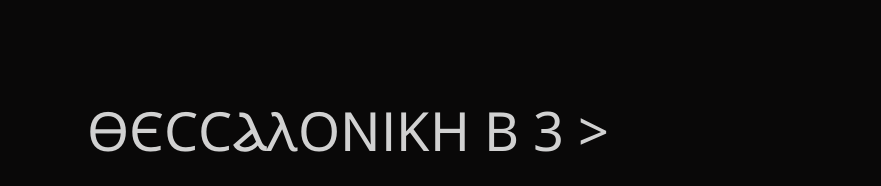ⲐⲈⲤⲤⲀⲖⲞⲚⲒⲔⲎ Ⲃ 3 >